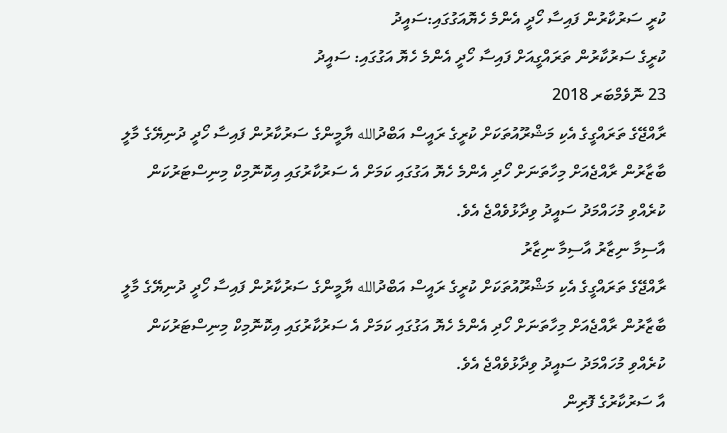ކުރީ ސަރުކާރުން ފައިސާ ހޯދީ އެންމެ ހެޔޮއަގުގައި:ސައީދު
ކުރީގެ ސަރުކާރުން ތަރައްގީއަށް ފައިސާ ހޯދީ އެންމެ ހެޔޮ އަގުގައި: ސައީދު
23 ނޮވެމްބަރ 2018
ރާއްޖޭގެ ތަރައްގީގެ އެކި މަޝްރޫއުތަކަށް ކުރީގެ ރައީސް އަބްދުالله ޔާމީންގެ ސަރުކާރުން ފައިސާ ހޯދީ ދުނިޔޭގެ މާލީ ބާޒާރުން ރާއްޖެއަށް މިހާތަނަށް ހޯދި އެންމެ ހެޔޮ އަގުގައި ކަމަށް އެ ސަރުކާރުގައި އިކޮނޮމިކް މިނިސްޓަރުކަން ކުރެއްވި މުހައްމަދު ސައީދު ވިދާޅުވެއްޖެ އެވެ.
އާސިމާ ނިޒާރު އާސިމާ ނިޒާރު
ރާއްޖޭގެ ތަރައްގީގެ އެކި މަޝްރޫއުތަކަށް ކުރީގެ ރައީސް އަބްދުالله ޔާމީންގެ ސަރުކާރުން ފައިސާ ހޯދީ ދުނިޔޭގެ މާލީ ބާޒާރުން ރާއްޖެއަށް މިހާތަނަށް ހޯދި އެންމެ ހެޔޮ އަގުގައި ކަމަށް އެ ސަރުކާރުގައި އިކޮނޮމިކް މިނިސްޓަރުކަން ކުރެއްވި މުހައްމަދު ސައީދު ވިދާޅުވެއްޖެ އެވެ.
އާ ސަރުކާރުގެ ފޮރިން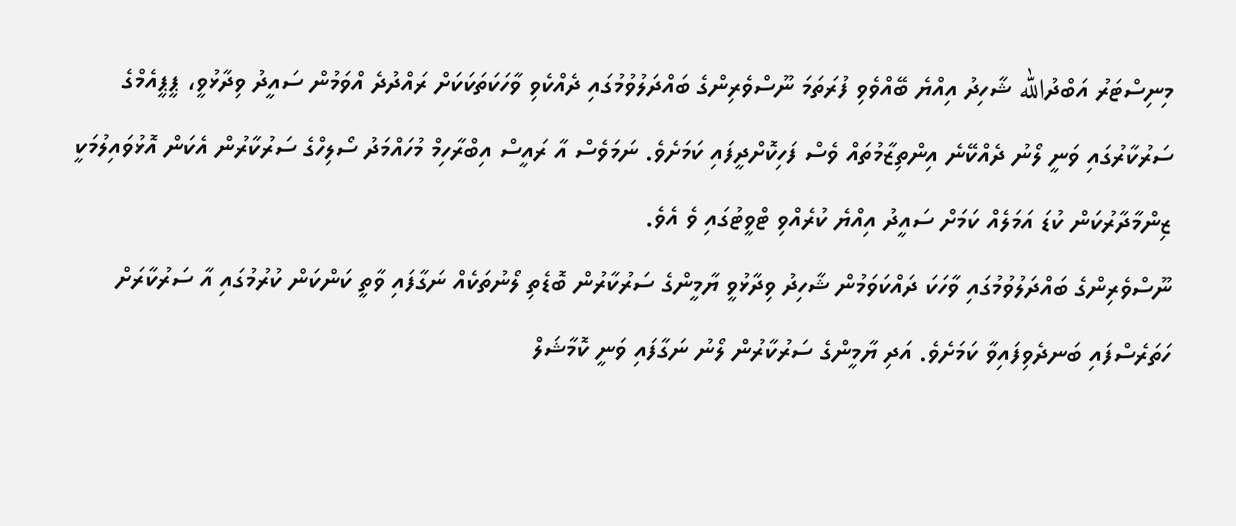މިނިސްޓަރު އަބްދުالله ޝާހިދު އިއްޔެ ބޭއްވެވި ފުރަތަމަ ނޫސްވެރިންގެ ބައްދަލުވުމުގައި ދެއްކެވި ވާހަކަތަކަކަށް ރައްދުދެ އްވަމުން ސައީދު ވިދާޅުވީ، ޕީޕީއެމްގެ ސަރުކާރުގައި ވަނީ ލޯނު ދެއްކޭނެ އިންތިޒާމުތައް ވެސް ފަހިކޮށްދީފައި ކަމަށެވެ. ނަމަވެސް އާ ރައީސް އިބްރާހިމް މުހައްމަދު ސޯލިހްގެ ސަރުކާރުން އެކަން އޮޅުވައިލުމަކީ ޒިންމާދާރުކަން ކުޑަ އަމަލެއް ކަމަށް ސައީދު އިއްޔެ ކުރެއްވި ޓްވީޓުގައި ވެ އެވެ.
ނޫސްވެރިންގެ ބައްދަލުވުމުގައި ވާހަކަ ދައްކަވަމުން ޝާހިދު ވިދާޅުވީ ޔާމީންގެ ސަރުކާރުން ބޮޑެތި ލޯނުތަކެއް ނަގާފައި ވާތީ ކަންކަން ކުރުމުގައި އާ ސަރުކާރަށް ހަތަރެސްފައި ބަނދެވިފައިވާ ކަމަށެވެ. އަދި ޔާމީންގެ ސަރުކާރުން ލޯނު ނަގާފައި ވަނީ ކޮމާޝަލް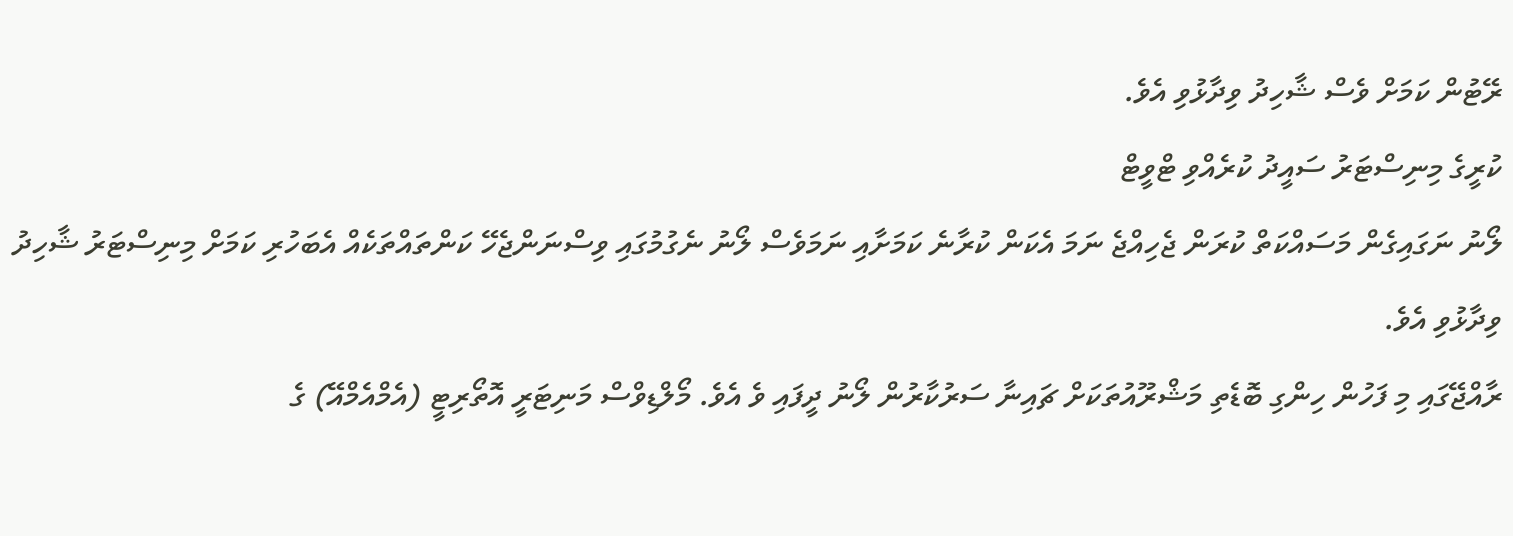ރޭޓުން ކަމަށް ވެސް ޝާހިދު ވިދާޅުވި އެވެ.
ކުރީގެ މިނިސްޓަރު ސައީދު ކުރެއްވި ޓްވީޓް
ލޯނު ނަގައިގެން މަސައްކަތް ކުރަން ޖެހިއްޖެ ނަމަ އެކަން ކުރާނެ ކަމަށާއި ނަމަވެސް ލޯނު ނެގުމުގައި ވިސްނަންޖެހޭ ކަންތައްތަކެއް އެބަހުރި ކަމަށް މިނިސްޓަރު ޝާހިދު ވިދާޅުވި އެވެ.
ރާއްޖޭގައި މި ފަހުން ހިންގި ބޮޑެތި މަޝްރޫއުތަކަށް ޗައިނާ ސަރުކާރުން ލޯނު ދީފައި ވެ އެވެ. މޯލްޑިވްސް މަނިޓަރީ އޮތޯރިޓީ (އެމްއެމްއޭ) ގެ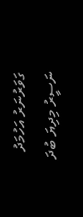ގަވަރުނަރު އަހުމަދު ނަސީރު މިދިޔަ ބުދަ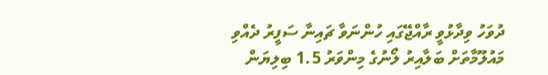ދުވަހު ވިދާޅުވީ ރާއްޖޭގައި ހުންނަވާ ޗައިނާ ސަފީރު ދެއްވި މައުލޫމާތަށް ބަލާއިރު ލޯނުގެ މިންވަރު 1.5 ބިލިޔަން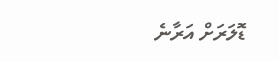ޑޮލަރަށް އަރާނެ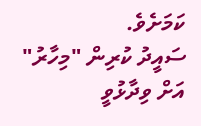ކަމަށެވެ.
ސައީދު ކުރިން "މިހާރު" އަށް ވިދާޅުވީ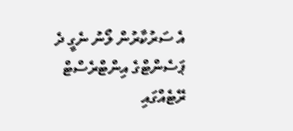އެ ސަރުކާރުން ލޯނު ނެގީ ދެ ޕަސެންޓްގެ އިންޓްރެސްޓް ރޭޓެއްގައި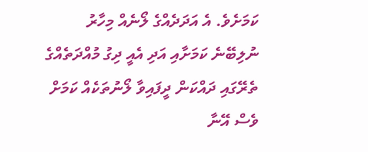ކަމަށެވެ. އެ އަދަދެއްގެ ލޯނެއް މިހާރު ނުލިބޭނެ ކަމަށާއި އަދި އެއީ ދިގު މުއްދަތެއްގެ ތެރޭގައި ދައްކަން ދީފައިވާ ލޯނުތަކެއް ކަމަށް ވެސް އޭނާ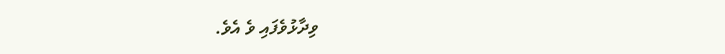ވިދާޅުވެފައި ވެ އެވެ.